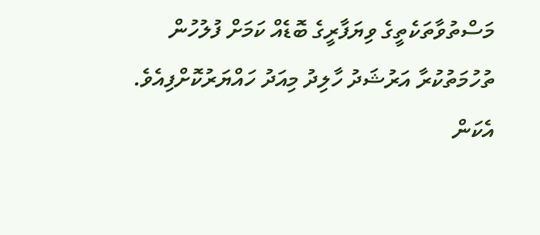މަސްތުވާތަކެތީގެ ވިޔަފާރީގެ ބޮޑެއް ކަމަށް ފުލުހުން ތުހުމަތުކުރާ އަރުޝަދު ހާލިދު މިއަދު ހައްޔަރުކޮށްފިއެވެ.
އެކަން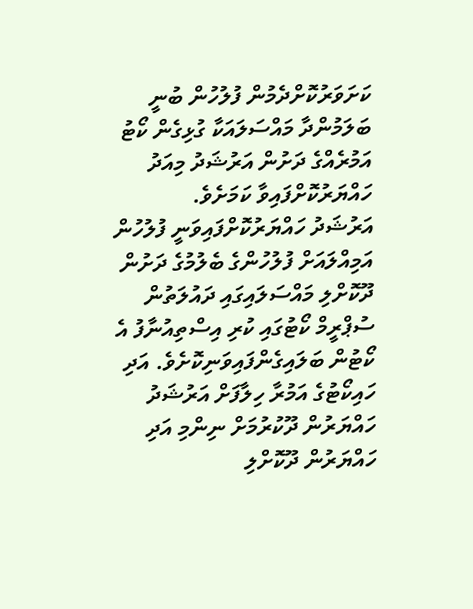ކަށަވަރުކޮށްދެމުން ފުލުހުން ބުނީ ބަލަމުންދާ މައްސަލައަކާ ގުޅިގެން ކޯޓު އަމުރެއްގެ ދަށުން އަރުޝަދު މިއަދު ހައްޔަރުކޮށްފައިވާ ކަމަށެވެ.
އަރުޝަދު ހައްޔަރުކޮށްފައިވަނީ ފުލުހުން އަމިއްލައަށް ފުލުހުންގެ ބެލުމުގެ ދަށުން ދޫކޮށްލި މައްސަލައިގައި ދައުލަތުން ސުޕްރީމް ކޯޓުގައި ކުރި އިސްތިއުނާފު އެ ކޯޓުން ބަލައިގެންފައިވަނިކޮށެވެ. އަދި ހައިކޯޓުގެ އަމުރާ ހިލާފަށް އަރުޝަދު ހައްޔަރުން ދޫކުރުމަށް ނިންމި އަދި ހައްޔަރުން ދޫކޮށްލި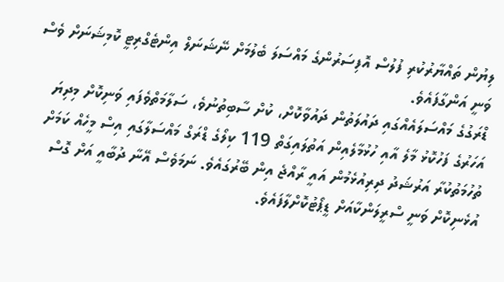ލިޔުން ތައްޔާރުކުރި ފުލުސް އޮފިސަރުންގެ މައްސަލަ ބެލުމަށް ނޭޝަނަލް އިންޓެގްރިޓީ ކޮމިޝަނަށް ވެސް ވަނީ އަންގާފައެވެ.
ޑްރަގުގެ މައްސަލައެއްގައި ދައުލަތުން ދައުވާކޮށް، ކުށް ސާބިތުނުވެ، ސަލާމަތްވެފައި ވަނިކޮށް މިދިޔަ އަހަރުގެ ފަހުކޮޅު މާލެ އާއި ހުޅުމާލެއިން އަތުލައިގަތް 119 ކިލޯގެ ޑްރަގް މައްސަލާގައި އިސް މީހެއް ކަމަށް ތުހުމަތުކުރާ އަރުޝަދު ދިރިއުޅެމުން އައީ ރާއްޖެ އިން ބޭރުގައެވެ. ނަމަވެސް އޭނާ ދުބާއީ އަށް ގޮސް އުޅެނިކޮށް ވަނީ ސްރީލަންކާއަށް ޑީޕޯޓުކޮށްލާފައެވެ.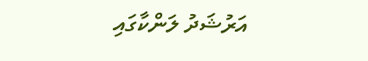އަރުޝަދު ލަންކާގައި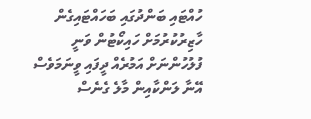ހުއްޓައި ބަންދުގައި ބަހައްޓައިގެން ހާޒިރުކުރުމަށް ހައިކޯޓުން ވަނީ ފުލުހުންނަށް އަމުރެއް ދީފައި ވީނަމަވެސް އޭނާ ލަންކާއިން މާލެ ގެނެސް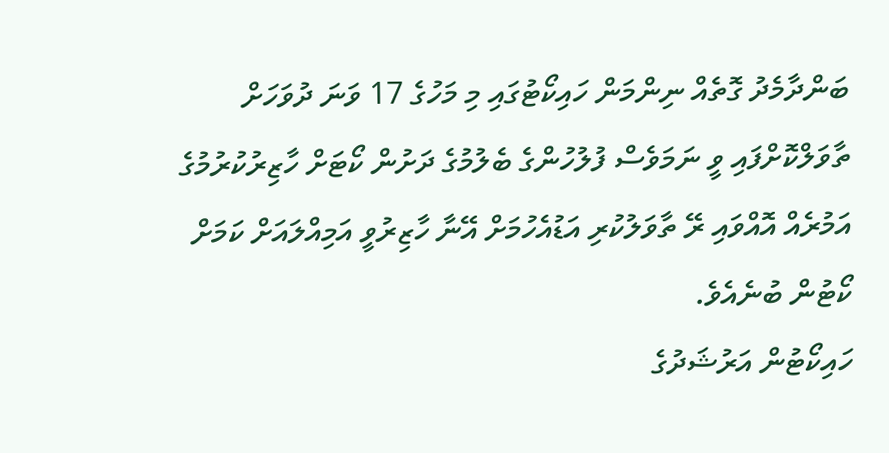ބަންދާމެދު ގޮތެއް ނިންމަން ހައިކޯޓުގައި މި މަހުގެ 17 ވަނަ ދުވަހަށް ތާވަލްކޮށްފައި ވީ ނަމަވެސް ފުލުހުންގެ ބެލުމުގެ ދަށުން ކޯޓަށް ހާޒިރުކުރުމުގެ އަމުރެއް އޮއްވައި ރޭ ތާވަލުކުރި އަޑުއެހުމަށް އޭނާ ހާޒިރުވީ އަމިއްލައަށް ކަމަށް ކޯޓުން ބުނެއެވެ.
ހައިކޯޓުން އަރުޝަދުގެ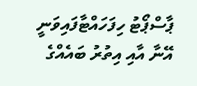ޕާސްޕޯޓު ހިފަހައްޓާފައިވަނީ އޭނާ އާއި އިތުރު ބައެއްގެ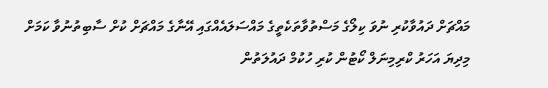މައްޗަށް ދައުވާކުރި ނުވަ ކިލޯގެ މަސްތުވާތަކެތީގެ މައްސަލައެއްގައި އޭނާގެ މައްޗަށް ކުށް ސާބިތުނުވާ ކަމަށް މިދިޔަ އަހަރު ކްރިމިނަލް ކޯޓުން ކުރި ހުކުމް ދައުލަތުން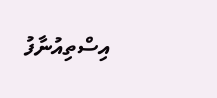އިސްތިއުނާފު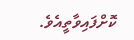ކޮށްފައިވާތީއެވެ.